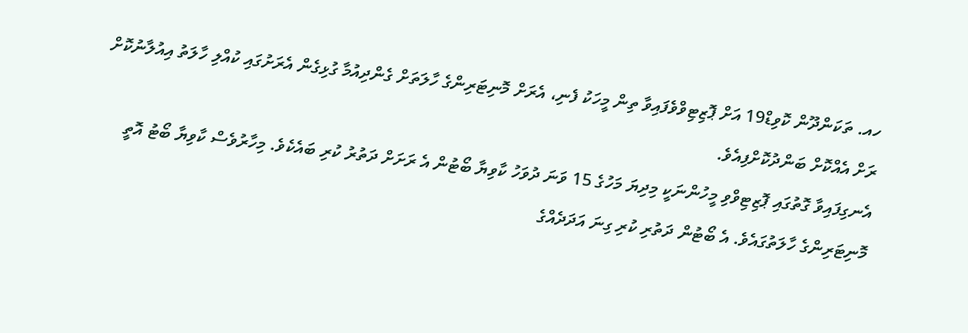ހއ. ތަކަންދޫން ކޮވިޑް19 އަށް ޕޮޒިޓިވްވެފައިވާ ތިން މީހަކު ފެނި، އެރަށް މޮނިޓަރިންގެ ހާލަތަށް ގެންދިއުމާ ގުޅިގެން އެރަށުގައި ކުއްލި ހާލަތު އިއުލާނުކޮށް ރަށް އެއްކޮށް ބަންދުކޮށްފިއެވެ.
އެނގިފައިވާ ގޮތުގައި ޕޮޒިޓިވްވި މީހުންނަކީ މިދިޔަ މަހުގެ 15 ވަނަ ދުވަހު ކާވިޔާ ބޯޓުން އެ ރަށަށް ދަތުރު ކުރި ބައެކެވެ. މިހާރުވެސް ކާވިޔާ ބޯޓު އޮތީ މޮނިޓަރިންގެ ހާލަތުގައެވެ. އެ ބޯޓުން ދަތުރި ކުރި ގިނަ އަދަދެއްގެ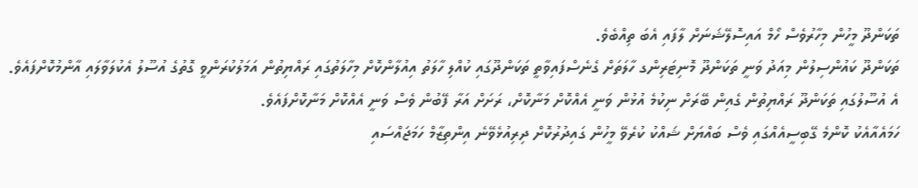ތަކަންދޫ މީހުން މިހާރުވެސް ހޯމް އައިސޮލޭޝަނަށް ލާފައި އެބަ ތިއްބެވެ.
ތަކަންދޫ ކައުންސިލުން މިއަދު ވަނީ ތަކަންދޫ މޮނިޓަރިންގ ހާލަތަށް ގެނެސްފައިވާތީ ތަކަންދޫގައި ކުއްލި ހާލަތު އިއުލާންކޮށް މިހާލަތުގައި ރައްޔިތުން އަމަލުކުރަންވީ ގޮތުގެ އުސޫލު އެކުލަވާލައި އާންމުކޮށްފައެވެ.
އެ އުސޫލުގައި ތަކަންދޫ ރައްޔިތުން ގެއިން ބޭރަށް ނިކުމެ އުޅުން ވަނީ އެއްކޮށް މަނާކޮށް، ރަށަށް އަރާ ފޭބުން ވެސް ވަނީ އެއްކޮށް މަނާކޮށްފައެވެ.
ހަމައެއާއެކު ކޮންމެ ގޭބިސީއެއްގައި ވެސް ބައްޔަށް ޝައްކު ކުރެވޭ މީހުން ގައިދުރުކޮށް ދިރިއުޅެވޭނެ އިންތިޒާމް ހަމަޖައްސައި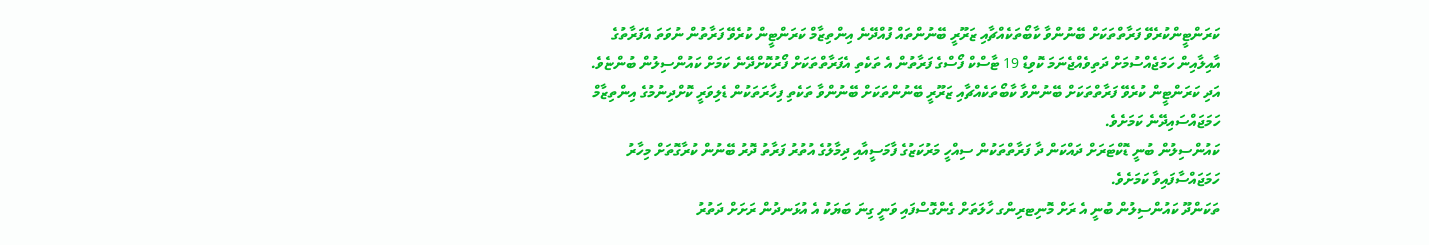ކަރަންޓީންކުރެވޭ ފަރާތްތަކަށް ބޭނުންވާ ކާބޯތަކެއްޗާއި ޒަރޫރީ ބޭނުންތައް ފުއްދޭނެ އިންތިޒާމް ކަރަންޓީން ކުރެވޭ ފަރާތުން ނުވަތަ އެފަރާތުގެ އާއިލާއިން ހަމަޖެއްސުމަށް ދަތިވެއްޖެނަމަ ކޮވިޑް 19 ޓާސްކް ފޯސްގެ ފަރާތުން އެ ތަކެތި އެފަރާތްތަކަށް ފޯރުކޮށްދޭނެ ކަމަށް ކައުންސިލުން ބުންޏެވެ.
އަދި ކަރަންޓީން ކުރެވޭ ފަރާތްތަކަށް ބޭނުންވާ ކާބޯތަކެއްޗާއި ޒަރޫރީ ބޭނުންތަކަށް ބޭނުންވާ ތަކެތި ފިހާރަތަކުން ޑެލިވަރީ ކޮށްދިނުމުގެ އިންތިޒާމް ހަމަޖައްސައިދޭނެ ކަމަށެވެ.
ކައުންސިލުން ބުނީ ޑޮކްޓަރަށް ދައްކަން ދާ ފަރާތްތަކުން ސިއްހީ މަރުކަޒުގެ ފާމަސީއާއި ދިމާލުގެ އުތުރު ފަރާތު ދޮރު ބޭނުން ކުރާގޮތަށް މިހާރު ހަމަޖައްސާފައިވާ ކަމަށެވެ.
ތަކަންދޫ ކައުންސިލުން ބުނީ އެ ރަށް މޮނިޓރިންގ ހާލަތަށް ގެންގޮސްފައި ވަނީ ގިނަ ބަޔަކު އެ އުޅަނދުން ރަށަށް ދަތުރު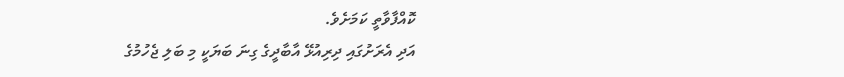ކޮއްފާވާތީ ކަމަށެވެ.
އަދި އެރަށުގައި ދިރިއުޅޭ އާބާދީގެ ގިނަ ބަޔަކީ މި ބަލި ޖެހުމުގެ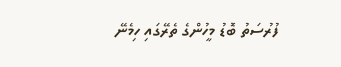ފުރުސަތު ބޮޑު މީހުންގެ ތެރޭގައި ހިމެނޭ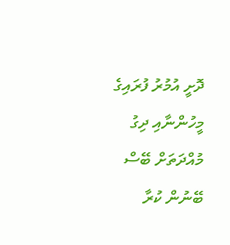ދޮށީ އުމުރު ފުރައިގެ މީހުންނާއި ދިގު މުއްދަތަށް ބޭސް ބޭނުން ކުރާ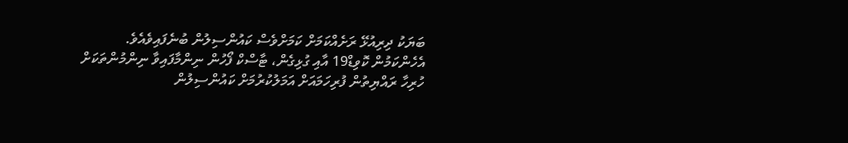ބަޔަކު ދިރިއުޅޭ ރަށެއްކަމަށް ކަމަށްވެސް ކައުންސިލުން ބުނެފައިވެއެވެ.
އެހެންކަމުން ކޮވިޑް19 އާއި ގުޅިގެން، ޓާސްކް ފޯހުން ނިންމާފައިވާ ނިންމުންތަކަށް ހުރިހާ ރައްޔިތުން ފުރިހަމައަށް އަމަލުކުރުމަށް ކައުންސިލުން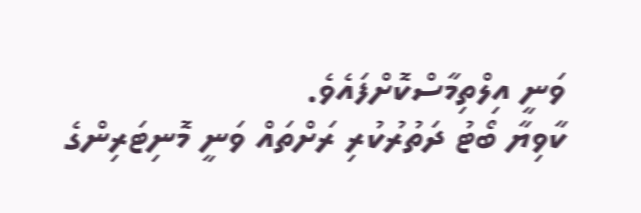ވަނީ އިލްތިމާސްކޮށްފައެވެ.
ކާވިޔާ ބޯޓު ދަތުރުކުރި ރަށްތައް ވަނީ މޮނިޓަރިންގެ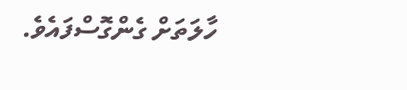ހާލަތަށް ގެންގޮސްފައެވެ.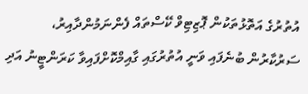އުތުރުގެ އަތޮޅުތަކުން ޕޮޒިޓިވް ކޭސްތައް ފެންނަމުންދާއިރު، ސަރުކާރުން ބުނެފައި ވަނީ އުތުރުގައި ގާއިމްކޮށްފައިވާ ކަރަންޓީނު އަދި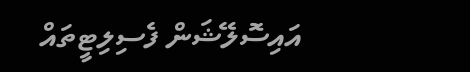އައިސޮލޭޝަން ފެސިލިޓީތައް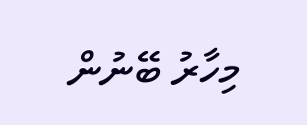މިހާރު ބޭނުން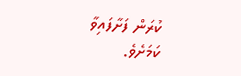ކުރަން ފަށާފައިވާ ކަމަށެވެ.